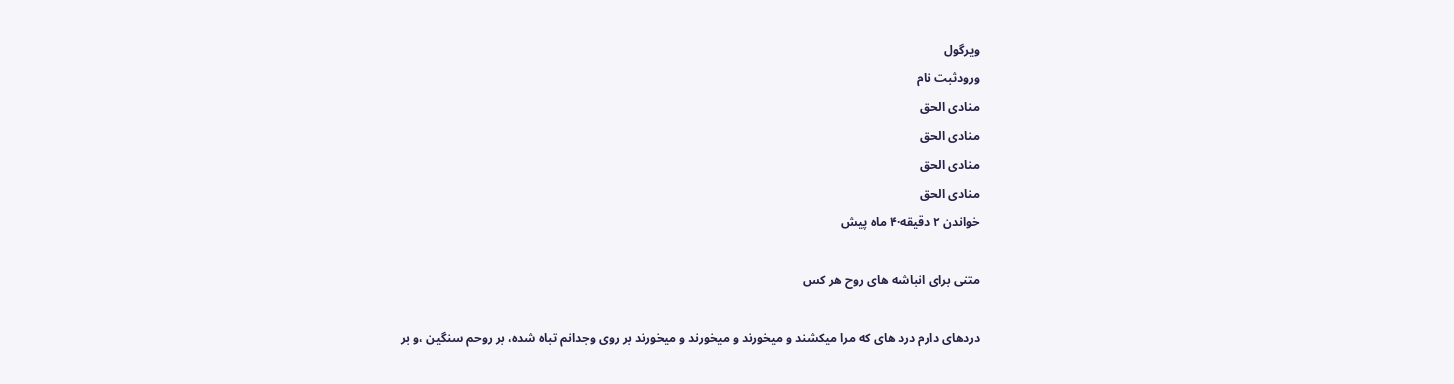ویرگول
ورودثبت نام
منادی الحق
منادی الحق
منادی الحق
منادی الحق
خواندن ۲ دقیقه·۴ ماه پیش

متنی برای انباشه های روح هر کس

دردهای دارم درد های که مرا میکشند و میخورند و میخورند و میخورند بر روی وجدانم تباه شده، بر روحم سنگین ،و بر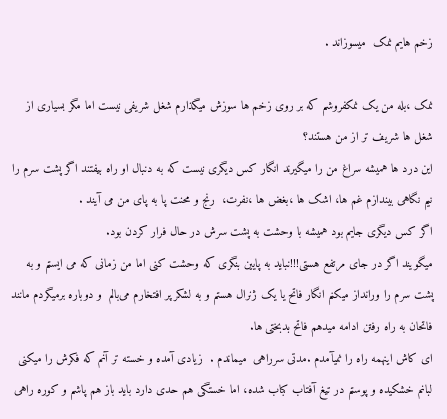زخم هایم نمک  میسوزاند .

نمک ،بله من یک نمکفروشم که بر روی زخم ها سوزش میگذارم شغل شریفی نیست اما مگر بسیاری از شغل ها شریف تر از من هستند؟
این درد ها همیشه سراغ من را میگیرند انگار کس دیگری نیست که به دنبال او راه بیفتند اگر پشت سرم را نیم نگاهی بیندازم غم ها، اشک ها ،بغض ها ،نفرت،  رنج و محنت پا به پای من می آیند .
اگر کس دیگری جایم بود همیشه با وحشت به پشت سرش در حال فرار کردن بود.
میگویند اگر در جای مرتفع هستی!!!نباید به پایین بنگری که وحشت کنی اما من زمانی که می ایستم و به پشت سرم را ورانداز میکنم انگار فاتح یا یک ژنرال هستم و به لشکر پر افتخارم می‌بالم  و دوباره برمیگردم مانند فاتحان به راه رفتن ادامه میدهم فاتح بدبختی ها.
ای کاش اینهمه راه را نمیآمدم .مدتی سرراهی  میماندم .  زیادی آمده و خسته تر آنم که فکرش را میکنی لبانم خشکیده و پوستم در تیغ آفتاب کباب شده، اما خستگی هم حدی دارد باید باز هم پاشم و کوره راهی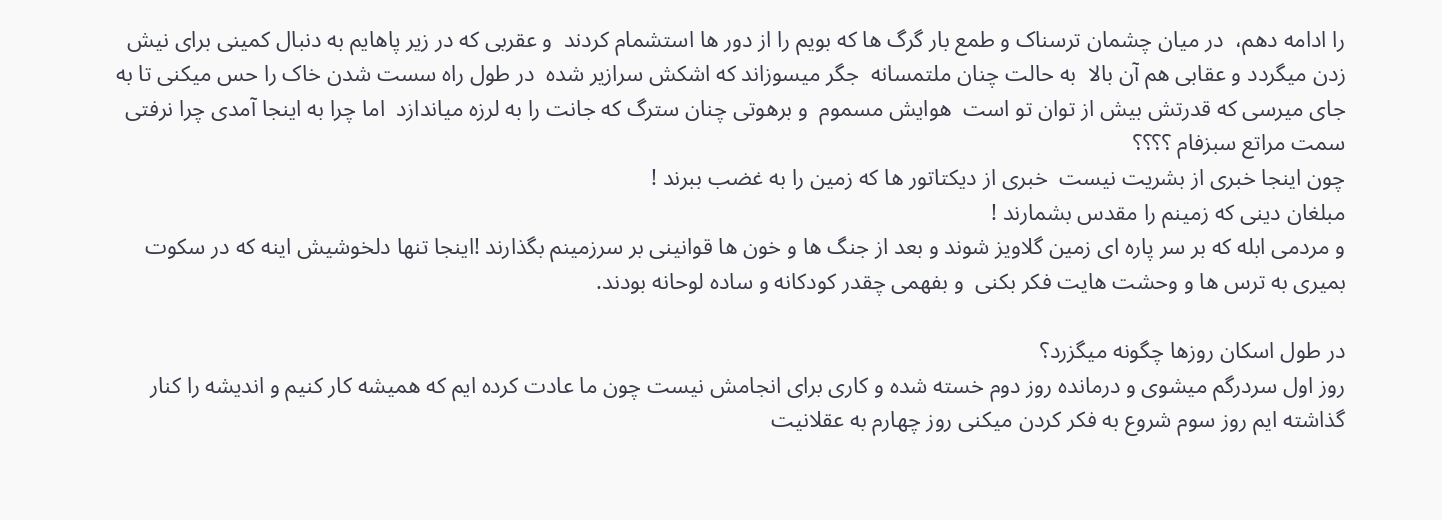را ادامه دهم،  در میان چشمان ترسناک و طمع بار گرگ ها که بویم را از دور ها استشمام کردند  و عقربی که در زیر پاهایم به دنبال کمینی برای نیش زدن میگردد و عقابی هم آن بالا  به حالت چنان ملتمسانه  جگر میسوزاند که اشکش سرازیر شده  در طول راه سست شدن خاک را حس میکنی تا به جای میرسی که قدرتش بیش از توان تو است  هوایش مسموم  و برهوتی چنان سترگ که جانت را به لرزه میاندازد  اما چرا به اینجا آمدی چرا نرفتی سمت مراتع سبزفام ؟؟؟؟
چون اینجا خبری از بشریت نیست  خبری از دیکتاتور ها که زمین را به غضب ببرند !
مبلغان دینی که زمینم را مقدس بشمارند !
و مردمی ابله که بر سر پاره ای زمین گلاویز شوند و بعد از جنگ ها و خون ها قوانینی بر سرزمینم بگذارند !اینجا تنها دلخوشیش اینه که در سکوت بمیری به ترس ها و وحشت هایت فکر بکنی  و بفهمی چقدر کودکانه و ساده لوحانه بودند.

در طول اسکان روزها چگونه میگزرد؟
روز اول سردرگم میشوی و درمانده روز دوم خسته شده و کاری برای انجامش نیست چون ما عادت کرده ایم که همیشه کار کنیم و اندیشه را کنار گذاشته ایم روز سوم شروع به فکر کردن میکنی روز چهارم به عقلانیت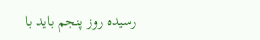رسیده روز پنجم باید با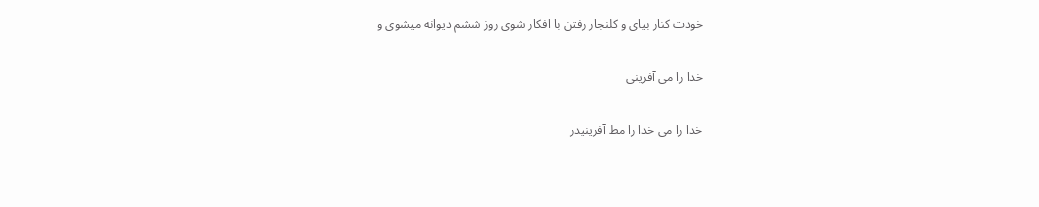خودت کنار بیای و کلنجار رفتن با افکار شوی روز ششم دیوانه میشوی و

خدا را می آفرینی

خدا را می خدا را مط آفرینیدر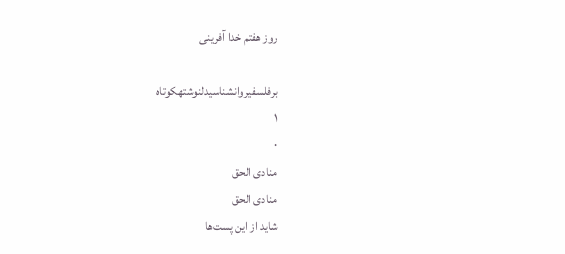روز هفتم خدا آفرینی

برفلسفیروانشناسیدلنوشتهکوتاه
۱
۰
منادی الحق
منادی الحق
شاید از این پست‌ها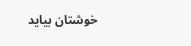خوشتان بیاید